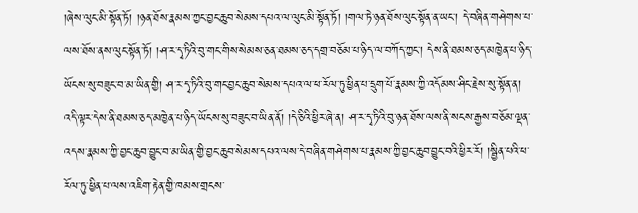།ཞེས་ལུང་མི་སྟོན་ཏོ། །ཉན་ཐོས་རྣམས་ཀྱང་བྱང་ཆུབ་སེམས་དཔའ་ལ་ལུང་མི་སྟོན་ཏོ། །གལ་ཏེ་ཉན་ཐོས་ལུང་སྟོན་ན་ཡང་། དེ་བཞིན་གཤེགས་པ་ལས་ཐོས་ནས་ལུང་སྟོན་ཏོ། །ཤ་ར་དྭ་ཏིའི་བུ་གང་གིས་སེམས་ཅན་ཐམས་ཅད་དགྲ་བཅོམ་པ་ཉིད་ལ་བཀོད་ཀྱང་། དེས་ནི་ཐམས་ཅད་མཁྱེན་པ་ཉིད་ཡོངས་སུ་བཟུང་བ་མ་ཡིན་གྱི། ཤ་ར་དྭ་ཏིའི་བུ་གང་བྱང་ཆུབ་སེམས་དཔའ་ལ་ཕ་རོལ་ཏུ་ཕྱིན་པ་དྲུག་པོ་རྣམས་ཀྱི་འདོམས་ཤིང་རྗེས་སུ་སྟོན་ན། འདི་ལྟར་དེས་ནི་ཐམས་ཅད་མཁྱེན་པ་ཉིད་ཡོངས་སུ་བཟུང་བ་ཡིན་ནོ། །དེ་ཅིའི་ཕྱིར་ཞེ་ན། ཤ་ར་དྭ་ཏིའི་བུ་ཉན་ཐོས་ལས་ནི་སངས་རྒྱས་བཅོམ་ལྡན་འདས་རྣམས་ཀྱི་བྱང་ཆུབ་བྱུང་བ་མ་ཡིན་གྱི་བྱང་ཆུབ་སེམས་དཔའ་ལས་དེ་བཞིན་གཤེགས་པ་རྣམས་ཀྱི་བྱང་ཆུབ་བྱུང་བའི་ཕྱིར་རོ། །སྦྱིན་པའི་ཕ་རོལ་ཏུ་ཕྱིན་པ་ལས་འཇིག་རྟེན་གྱི་ཁམས་གྲངས་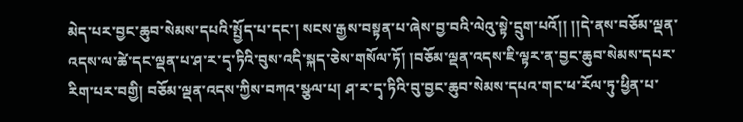མེད་པར་བྱང་ཆུབ་སེམས་དཔའི་སྤྱོད་པ་དང་། སངས་རྒྱས་བསྟན་པ་ཞེས་བྱ་བའི་ལེའུ་སྟེ་དྲུག་པའོ།། །།དེ་ནས་བཅོམ་ལྡན་འདས་ལ་ཚེ་དང་ལྡན་པ་ཤ་ར་དྭ་ཏིའི་བུས་འདི་སྐད་ཅེས་གསོལ་ཏོ། །བཅོམ་ལྡན་འདས་ཇི་ལྟར་ན་བྱང་ཆུབ་སེམས་དཔར་རིག་པར་བགྱི། བཅོམ་ལྡན་འདས་ཀྱིས་བཀའ་སྩལ་པ། ཤ་ར་དྭ་ཏིའི་བུ་བྱང་ཆུབ་སེམས་དཔའ་གང་ཕ་རོལ་ཏུ་ཕྱིན་པ་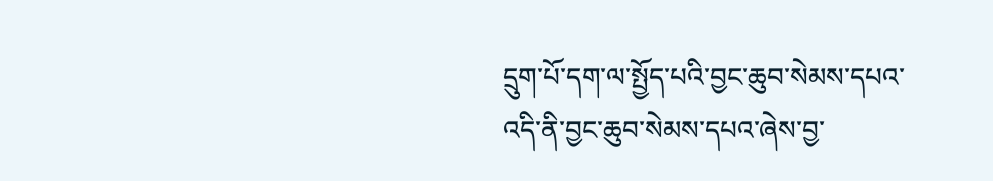དྲུག་པོ་དག་ལ་སྤྱོད་པའི་བྱང་ཆུབ་སེམས་དཔའ་འདི་ནི་བྱང་ཆུབ་སེམས་དཔའ་ཞེས་བྱ་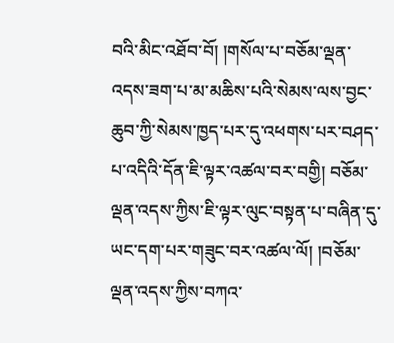བའི་མིང་འཐོབ་བོ། །གསོལ་པ་བཅོམ་ལྡན་འདས་ཟག་པ་མ་མཆིས་པའི་སེམས་ལས་བྱང་ཆུབ་ཀྱི་སེམས་ཁྱད་པར་དུ་འཕགས་པར་བཤད་པ་འདིའི་དོན་ཇི་ལྟར་འཚལ་བར་བགྱི། བཅོམ་ལྡན་འདས་ཀྱིས་ཇི་ལྟར་ལུང་བསྟན་པ་བཞིན་དུ་ཡང་དག་པར་གཟུང་བར་འཚལ་ལོ། །བཅོམ་ལྡན་འདས་ཀྱིས་བཀའ་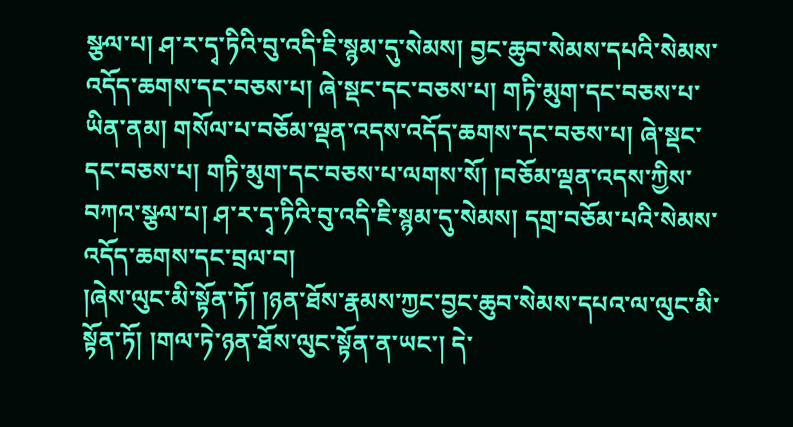སྩལ་པ། ཤ་ར་དྭ་ཏིའི་བུ་འདི་ཇི་སྙམ་དུ་སེམས། བྱང་ཆུབ་སེམས་དཔའི་སེམས་འདོད་ཆགས་དང་བཅས་པ། ཞེ་སྡང་དང་བཅས་པ། གཏི་མུག་དང་བཅས་པ་ཡིན་ནམ། གསོལ་པ་བཅོམ་ལྡན་འདས་འདོད་ཆགས་དང་བཅས་པ། ཞེ་སྡང་དང་བཅས་པ། གཏི་མུག་དང་བཅས་པ་ལགས་སོ། །བཅོམ་ལྡན་འདས་ཀྱིས་བཀའ་སྩལ་པ། ཤ་ར་དྭ་ཏིའི་བུ་འདི་ཇི་སྙམ་དུ་སེམས། དགྲ་བཅོམ་པའི་སེམས་འདོད་ཆགས་དང་བྲལ་བ།
།ཞེས་ལུང་མི་སྟོན་ཏོ། །ཉན་ཐོས་རྣམས་ཀྱང་བྱང་ཆུབ་སེམས་དཔའ་ལ་ལུང་མི་སྟོན་ཏོ། །གལ་ཏེ་ཉན་ཐོས་ལུང་སྟོན་ན་ཡང་། དེ་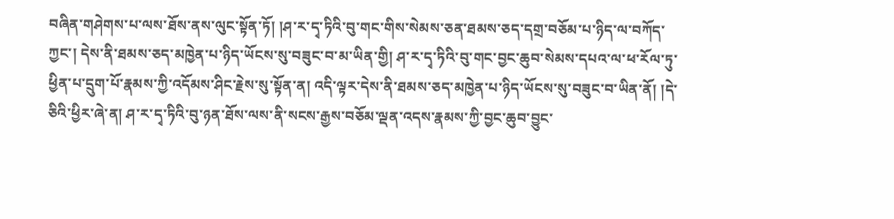བཞིན་གཤེགས་པ་ལས་ཐོས་ནས་ལུང་སྟོན་ཏོ། །ཤ་ར་དྭ་ཏིའི་བུ་གང་གིས་སེམས་ཅན་ཐམས་ཅད་དགྲ་བཅོམ་པ་ཉིད་ལ་བཀོད་ཀྱང་། དེས་ནི་ཐམས་ཅད་མཁྱེན་པ་ཉིད་ཡོངས་སུ་བཟུང་བ་མ་ཡིན་གྱི། ཤ་ར་དྭ་ཏིའི་བུ་གང་བྱང་ཆུབ་སེམས་དཔའ་ལ་ཕ་རོལ་ཏུ་ཕྱིན་པ་དྲུག་པོ་རྣམས་ཀྱི་འདོམས་ཤིང་རྗེས་སུ་སྟོན་ན། འདི་ལྟར་དེས་ནི་ཐམས་ཅད་མཁྱེན་པ་ཉིད་ཡོངས་སུ་བཟུང་བ་ཡིན་ནོ། །དེ་ཅིའི་ཕྱིར་ཞེ་ན། ཤ་ར་དྭ་ཏིའི་བུ་ཉན་ཐོས་ལས་ནི་སངས་རྒྱས་བཅོམ་ལྡན་འདས་རྣམས་ཀྱི་བྱང་ཆུབ་བྱུང་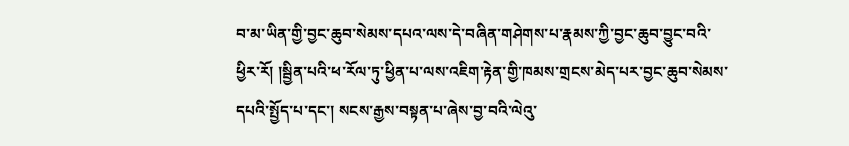བ་མ་ཡིན་གྱི་བྱང་ཆུབ་སེམས་དཔའ་ལས་དེ་བཞིན་གཤེགས་པ་རྣམས་ཀྱི་བྱང་ཆུབ་བྱུང་བའི་ཕྱིར་རོ། །སྦྱིན་པའི་ཕ་རོལ་ཏུ་ཕྱིན་པ་ལས་འཇིག་རྟེན་གྱི་ཁམས་གྲངས་མེད་པར་བྱང་ཆུབ་སེམས་དཔའི་སྤྱོད་པ་དང་། སངས་རྒྱས་བསྟན་པ་ཞེས་བྱ་བའི་ལེའུ་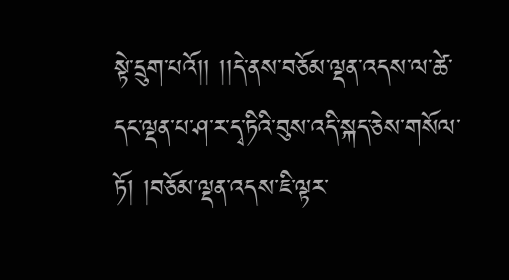སྟེ་དྲུག་པའོ།། །།དེ་ནས་བཅོམ་ལྡན་འདས་ལ་ཚེ་དང་ལྡན་པ་ཤ་ར་དྭ་ཏིའི་བུས་འདི་སྐད་ཅེས་གསོལ་ཏོ། །བཅོམ་ལྡན་འདས་ཇི་ལྟར་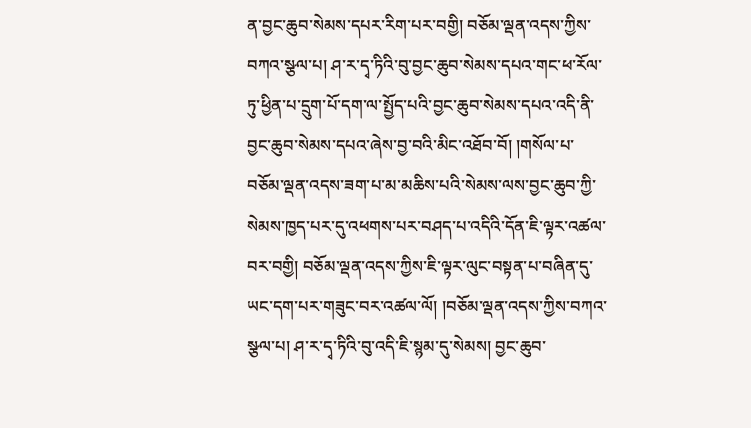ན་བྱང་ཆུབ་སེམས་དཔར་རིག་པར་བགྱི། བཅོམ་ལྡན་འདས་ཀྱིས་བཀའ་སྩལ་པ། ཤ་ར་དྭ་ཏིའི་བུ་བྱང་ཆུབ་སེམས་དཔའ་གང་ཕ་རོལ་ཏུ་ཕྱིན་པ་དྲུག་པོ་དག་ལ་སྤྱོད་པའི་བྱང་ཆུབ་སེམས་དཔའ་འདི་ནི་བྱང་ཆུབ་སེམས་དཔའ་ཞེས་བྱ་བའི་མིང་འཐོབ་བོ། །གསོལ་པ་བཅོམ་ལྡན་འདས་ཟག་པ་མ་མཆིས་པའི་སེམས་ལས་བྱང་ཆུབ་ཀྱི་སེམས་ཁྱད་པར་དུ་འཕགས་པར་བཤད་པ་འདིའི་དོན་ཇི་ལྟར་འཚལ་བར་བགྱི། བཅོམ་ལྡན་འདས་ཀྱིས་ཇི་ལྟར་ལུང་བསྟན་པ་བཞིན་དུ་ཡང་དག་པར་གཟུང་བར་འཚལ་ལོ། །བཅོམ་ལྡན་འདས་ཀྱིས་བཀའ་སྩལ་པ། ཤ་ར་དྭ་ཏིའི་བུ་འདི་ཇི་སྙམ་དུ་སེམས། བྱང་ཆུབ་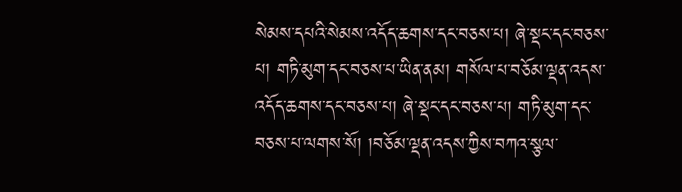སེམས་དཔའི་སེམས་འདོད་ཆགས་དང་བཅས་པ། ཞེ་སྡང་དང་བཅས་པ། གཏི་མུག་དང་བཅས་པ་ཡིན་ནམ། གསོལ་པ་བཅོམ་ལྡན་འདས་འདོད་ཆགས་དང་བཅས་པ། ཞེ་སྡང་དང་བཅས་པ། གཏི་མུག་དང་བཅས་པ་ལགས་སོ། །བཅོམ་ལྡན་འདས་ཀྱིས་བཀའ་སྩལ་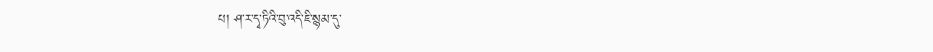པ། ཤ་ར་དྭ་ཏིའི་བུ་འདི་ཇི་སྙམ་དུ་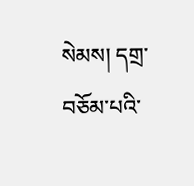སེམས། དགྲ་བཅོམ་པའི་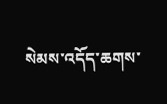སེམས་འདོད་ཆགས་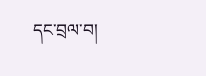དང་བྲལ་བ།